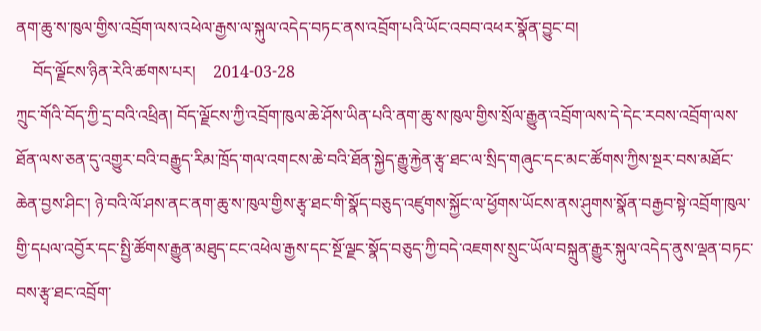ནག་ཆུ་ས་ཁུལ་གྱིས་འབྲོག་ལས་འཕེལ་རྒྱས་ལ་སྐུལ་འདེད་བཏང་ནས་འབྲོག་པའི་ཡོང་འབབ་འཕར་སྣོན་བྱུང་བ།
    བོད་ལྗོངས་ཉིན་རེའི་ཚགས་པར།    2014-03-28
ཀྲུང་གོའི་བོད་ཀྱི་དྲ་བའི་འཕྲིན། བོད་ལྗོངས་ཀྱི་འབྲོག་ཁུལ་ཆེ་ཤོས་ཡིན་པའི་ནག་ཆུ་ས་ཁུལ་གྱིས་སྲོལ་རྒྱུན་འབྲོག་ལས་དེ་དེང་རབས་འབྲོག་ལས་ཐོན་ལས་ཅན་དུ་འགྱུར་བའི་བརྒྱུད་རིམ་ཁྲོད་གལ་འགངས་ཆེ་བའི་ཐོན་སྐྱེད་རྒྱུ་རྐྱེན་རྩྭ་ཐང་ལ་སྲིད་གཞུང་དང་མང་ཚོགས་ཀྱིས་སྔར་བས་མཐོང་ཆེན་བྱས་ཤིང་། ཉེ་བའི་ལོ་ཤས་ནང་ནག་ཆུ་ས་ཁུལ་གྱིས་རྩྭ་ཐང་གི་སྣོད་བཅུད་འཛུགས་སྐྱོང་ལ་ཕྱོགས་ཡོངས་ནས་ཤུགས་སྣོན་བརྒྱབ་སྟེ་འབྲོག་ཁུལ་གྱི་དཔལ་འབྱོར་དང་སྤྱི་ཚོགས་རྒྱུན་མཐུད་ངང་འཕེལ་རྒྱས་དང་སྔོ་ལྗང་སྣོད་བཅུད་ཀྱི་བདེ་འཇགས་སྲུང་ཡོལ་བསྐྲུན་རྒྱུར་སྐུལ་འདེད་ནུས་ལྡན་བཏང་བས་རྩྭ་ཐང་འབྲོག་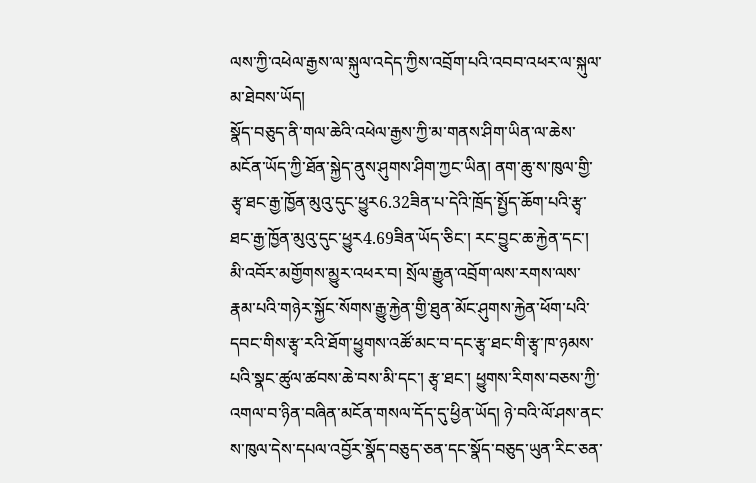ལས་ཀྱི་འཕེལ་རྒྱས་ལ་སྐུལ་འདེད་ཀྱིས་འབྲོག་པའི་འབབ་འཕར་ལ་སྐུལ་མ་ཐེབས་ཡོད།
སྣོད་བཅུད་ནི་གལ་ཆེའི་འཕེལ་རྒྱས་ཀྱི་མ་གནས་ཤིག་ཡིན་ལ་ཆེས་མངོན་ཡོད་ཀྱི་ཐོན་སྐྱེད་ནུས་ཤུགས་ཤིག་ཀྱང་ཡིན། ནག་ཆུ་ས་ཁུལ་གྱི་རྩྭ་ཐང་རྒྱ་ཁྱོན་མུའུ་དུང་ཕྱུར6.32ཟིན་པ་དེའི་ཁྲོད་སྤྱོད་ཆོག་པའི་རྩྭ་ཐང་རྒྱ་ཁྱོན་མུའུ་དུང་ཕྱུར4.69ཟིན་ཡོད་ཅིང་། རང་བྱུང་ཆ་རྐྱེན་དང་། མི་འབོར་མགྱོགས་མྱུར་འཕར་བ། སྲོལ་རྒྱུན་འབྲོག་ལས་རགས་ལས་རྣམ་པའི་གཉེར་སྐྱོང་སོགས་རྒྱུ་རྐྱེན་གྱི་ཐུན་མོང་ཤུགས་རྐྱེན་ཕོག་པའི་དབང་གིས་རྩྭ་རའི་ཐོག་ཕྱུགས་འཚོ་མང་བ་དང་རྩྭ་ཐང་གི་རྩྭ་ཁ་ཉམས་པའི་སྣང་ཚུལ་ཚབས་ཆེ་བས་མི་དང་། རྩྭ་ཐང་། ཕྱུགས་རིགས་བཅས་ཀྱི་འགལ་བ་ཉིན་བཞིན་མངོན་གསལ་དོད་དུ་ཕྱིན་ཡོད། ཉེ་བའི་ལོ་ཤས་ནང་ས་ཁུལ་དེས་དཔལ་འབྱོར་སྣོད་བཅུད་ཅན་དང་སྣོད་བཅུད་ཡུན་རིང་ཅན་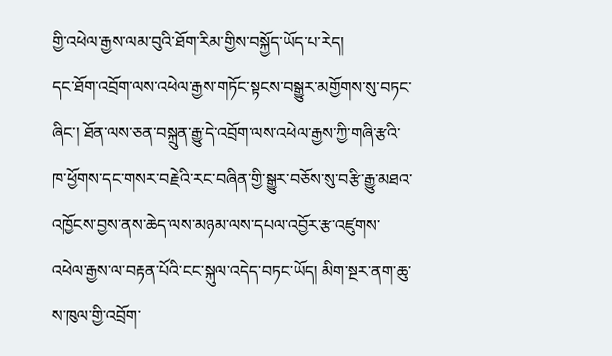གྱི་འཕེལ་རྒྱས་ལམ་བུའི་ཐོག་རིམ་གྱིས་བསྐྱོད་ཡོད་པ་རེད།
དང་ཐོག་འབྲོག་ལས་འཕེལ་རྒྱས་གཏོང་སྟངས་བསྒྱུར་མགྱོགས་སུ་བཏང་ཞིང་། ཐོན་ལས་ཅན་བསྐྲུན་རྒྱུ་དེ་འབྲོག་ལས་འཕེལ་རྒྱས་ཀྱི་གཞི་རྩའི་ཁ་ཕྱོགས་དང་གསར་བརྗེའི་རང་བཞིན་གྱི་སྒྱུར་བཅོས་སུ་བརྩི་རྒྱུ་མཐའ་འཁྱོངས་བྱས་ནས་ཆེད་ལས་མཉམ་ལས་དཔལ་འབྱོར་རྩ་འཛུགས་འཕེལ་རྒྱས་ལ་བརྟན་པོའི་ངང་སྐུལ་འདེད་བཏང་ཡོད། མིག་སྔར་ནག་ཆུ་ས་ཁུལ་གྱི་འབྲོག་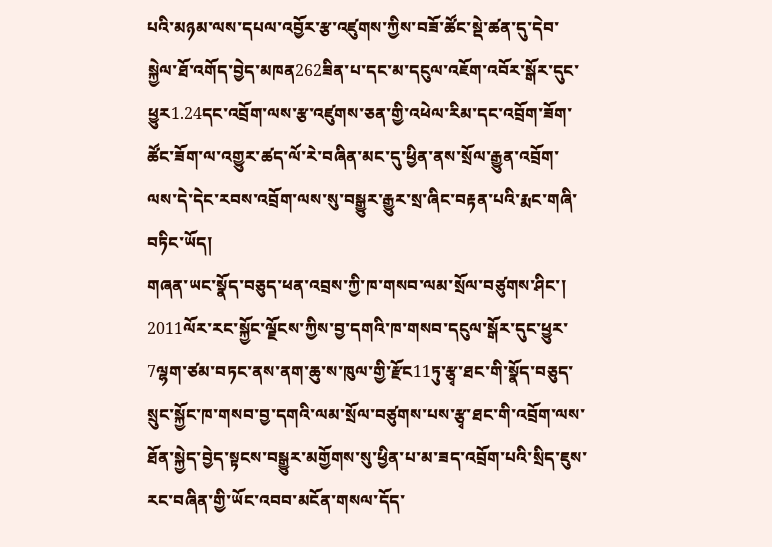པའི་མཉམ་ལས་དཔལ་འབྱོར་རྩ་འཛུགས་ཀྱིས་བཟོ་ཚོང་སྡེ་ཚན་དུ་དེབ་སྐྱེལ་ཐོ་འགོད་བྱེད་མཁན262ཟིན་པ་དང་མ་དངུལ་འཇོག་འབོར་སྒོར་དུང་ཕྱུར1.24དང་འབྲོག་ལས་རྩ་འཛུགས་ཅན་གྱི་འཕེལ་རིམ་དང་འབྲོག་ཟོག་ཚོང་ཟོག་ལ་འགྱུར་ཚད་ལོ་རེ་བཞིན་མང་དུ་ཕྱིན་ནས་སྲོལ་རྒྱུན་འབྲོག་ལས་དེ་དེང་རབས་འབྲོག་ལས་སུ་བསྒྱུར་རྒྱུར་སྲ་ཞིང་བརྟན་པའི་རྨང་གཞི་བཏིང་ཡོད།
གཞན་ཡང་སྣོད་བཅུད་ཕན་འབྲས་ཀྱི་ཁ་གསབ་ལམ་སྲོལ་བཙུགས་ཤིང་། 2011ལོར་རང་སྐྱོང་ལྗོངས་ཀྱིས་བྱ་དགའི་ཁ་གསབ་དངུལ་སྒོར་དུང་ཕྱུར་7ལྷག་ཙམ་བཏང་ནས་ནག་ཆུ་ས་ཁུལ་གྱི་རྫོང11ཏུ་རྩྭ་ཐང་གི་སྣོད་བཅུད་སྲུང་སྐྱོང་ཁ་གསབ་བྱ་དགའི་ལམ་སྲོལ་བཙུགས་པས་རྩྭ་ཐང་གི་འབྲོག་ལས་ཐོན་སྐྱེད་བྱེད་སྟངས་བསྒྱུར་མགྱོགས་སུ་ཕྱིན་པ་མ་ཟད་འབྲོག་པའི་སྲིད་ཇུས་རང་བཞིན་གྱི་ཡོང་འབབ་མངོན་གསལ་དོད་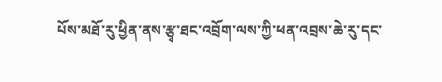པོས་མཐོ་རུ་ཕྱིན་ནས་རྩྭ་ཐང་འབྲོག་ལས་ཀྱི་ཕན་འབྲས་ཆེ་རུ་དང་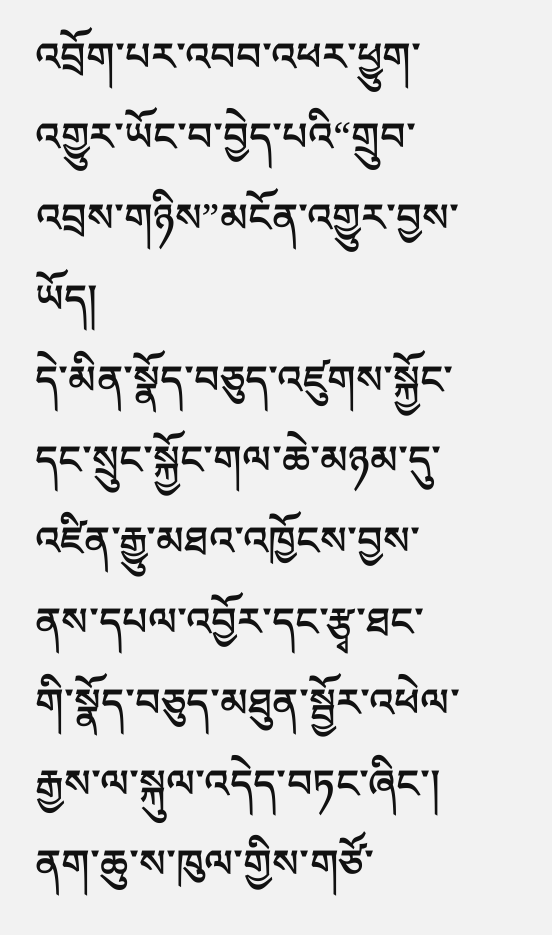འབྲོག་པར་འབབ་འཕར་ཕྱུག་འགྱུར་ཡོང་བ་བྱེད་པའི“གྲུབ་འབྲས་གཉིས”མངོན་འགྱུར་བྱས་ཡོད།
དེ་མིན་སྣོད་བཅུད་འཛུགས་སྐྱོང་དང་སྲུང་སྐྱོང་གལ་ཆེ་མཉམ་དུ་འཛིན་རྒྱུ་མཐའ་འཁྱོངས་བྱས་ནས་དཔལ་འབྱོར་དང་རྩྭ་ཐང་གི་སྣོད་བཅུད་མཐུན་སྦྱོར་འཕེལ་རྒྱས་ལ་སྐུལ་འདེད་བཏང་ཞིང་། ནག་ཆུ་ས་ཁུལ་གྱིས་གཙོ་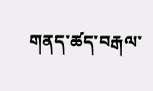གནད་ཚད་བརྒལ་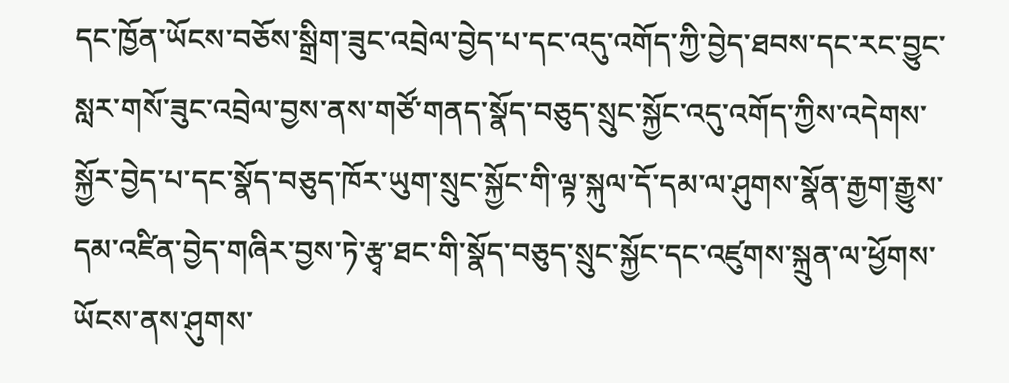དང་ཁྱོན་ཡོངས་བཅོས་སྒྲིག་ཟུང་འབྲེལ་བྱེད་པ་དང་འདུ་འགོད་ཀྱི་བྱེད་ཐབས་དང་རང་བྱུང་སླར་གསོ་ཟུང་འབྲེལ་བྱས་ནས་གཙོ་གནད་སྣོད་བཅུད་སྲུང་སྐྱོང་འདུ་འགོད་ཀྱིས་འདེགས་སྐྱོར་བྱེད་པ་དང་སྣོད་བཅུད་ཁོར་ཡུག་སྲུང་སྐྱོང་གི་ལྟ་སྐུལ་དོ་དམ་ལ་ཤུགས་སྣོན་རྒྱག་རྒྱུས་དམ་འཛིན་བྱེད་གཞིར་བྱས་ཏེ་རྩྭ་ཐང་གི་སྣོད་བཅུད་སྲུང་སྐྱོང་དང་འཛུགས་སྐྲུན་ལ་ཕྱོགས་ཡོངས་ནས་ཤུགས་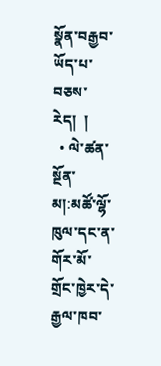སྣོན་བརྒྱབ་ཡོད་པ་བཅས་རེད།  །
  • ལེ་ཚན་སྔོན་མ།:མཚོ་ལྷོ་ཁུལ་དང་ན་གོར་མོ་གྲོང་ཁྱེར་དེ་རྒྱལ་ཁབ་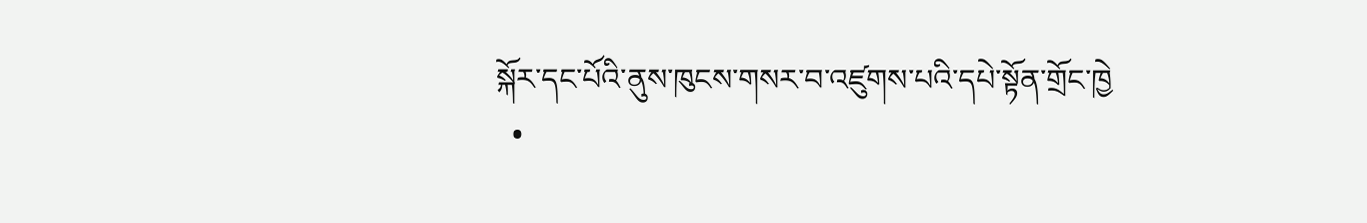སྐོར་དང་པོའི་ནུས་ཁུངས་གསར་བ་འཛུགས་པའི་དཔེ་སྟོན་གྲོང་ཁྱེ
  •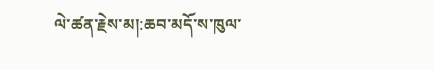ལེ་ཚན་རྗེས་མ།:ཆབ་མདོ་ས་ཁུལ་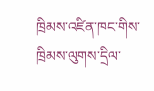ཁྲིམས་འཛིན་ཁང་གིས་ཁྲིམས་ལུགས་དྲིལ་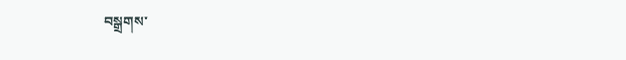བསྒྲགས་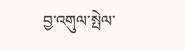བྱ་འགུལ་སྤེལ་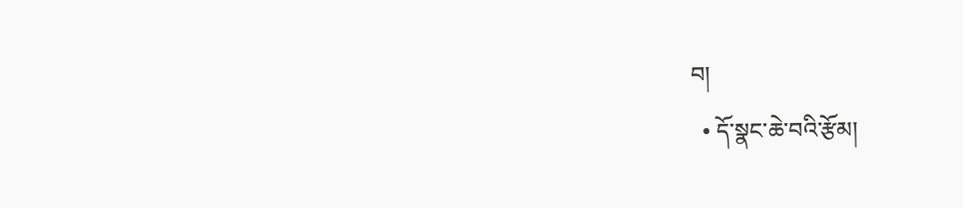བ།
  • དོ་སྣང་ཆེ་བའི་རྩོམ།